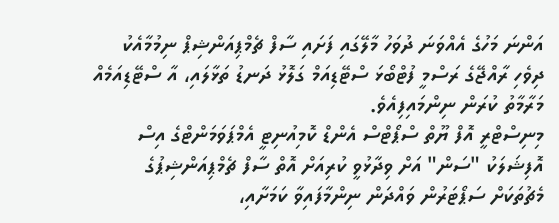އަންނަ މަހުގެ އެއްވަނަ ދުވަހު މާލޭގައި ފަށައި ސާފް ޗެމްޕިއަންޝިޕް ނިމުމާއެކު ދިވެހި ރާއްޖޭގެ ރަސްމީ ފުޓްބޯޅަ ސްޓޭޑިއަމް ގަލޮޅު ދަނޑު ތަޅާލައި، އާ ސްޓޭޑިއަމެއް މަރާމާތު ކުރަން ނިންމައިފިއެވެ.
މިނިސްޓްރީ އޮފް ޔޫތް ސްޕޯޓްސް އެންޑް ކޮމިއުނިޓީ އެމްޕަވަމަންޓްގެ އިސް އޮފިޝަލަކު "ސަން" އަށް ވިދާޅުވީ ކުރިއަށް އޮތް ސާފް ޗެމްޕިއަންޝިޕުގެ މެޗުތަކަށް ސަޕޯޓަރުން ވައްދަން ނިންމާފައިވާ ކަމަށާއި،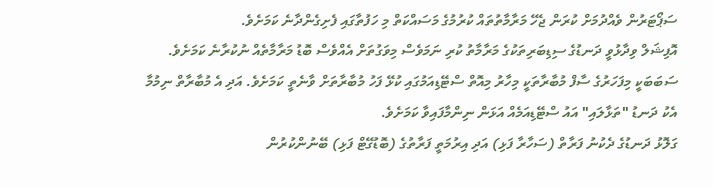ސަޕޯޓަރުން ވެއްދުމަށް ކުރަން ޖެހޭ މަރާމާތުތައް ކުރުމުގެ މަސައްކަތް މި ހަފުތާގައި ފެށިގެންދާނެ ކަމަށެވެ.
އޮފިޝަލް ވިދާޅުވީ ދަނޑުގެ ސިޑިބަރިތަކުގެ މަރާމާތު ކުރި ނަމަވެސް މިވަގުތަށް އެއްވެސް ބޮޑު މަރާމާތެއް ނުކުރާނެ ކަމަށެވެ. ސަބަބަކީ މިފަހަރުގެ ސާފް މުބާރާތަކީ މިހާރު މިއޮތް ސްޓޭޑިއަމުގައި ކުޅޭ ފަހު މުބާރާތަށް ވާނެތީ ކަމަށެވެ. އަދި އެ މުބާރާތް ނިމުމާ އެކު ދަނޑު "ތަޅާލައި" އައު ސްޓޭޑިއަމެއް އަޅަން ނިންމާފައިވާ ކަމަށެވެ.
ގަލޮޅު ދަނޑުގެ ދެކުނު ފަރާތް (ސަހާރާ ފަޅި) އަދި އިރުމަތީ ފަރާތުގެ (ބޮޑުގޭޓް ފަޅި) ބޭނުންކުރުން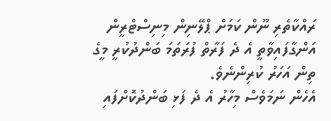ރައްކާތެރި ނޫން ކަމަށް ޕްލޭނިން މިނިސްޓްރީން އަންގާފައިވާތީ އެ ދެ ފަރާތް ފުރަތަމަ ބަންދުކުރީ މީގެ ތިން އަހަރު ކުރިންނެވެ.
އެހެން ނަމަވެސް މިހާރު އެ ދެ ފަޅި ބަންދުކޮށްފައި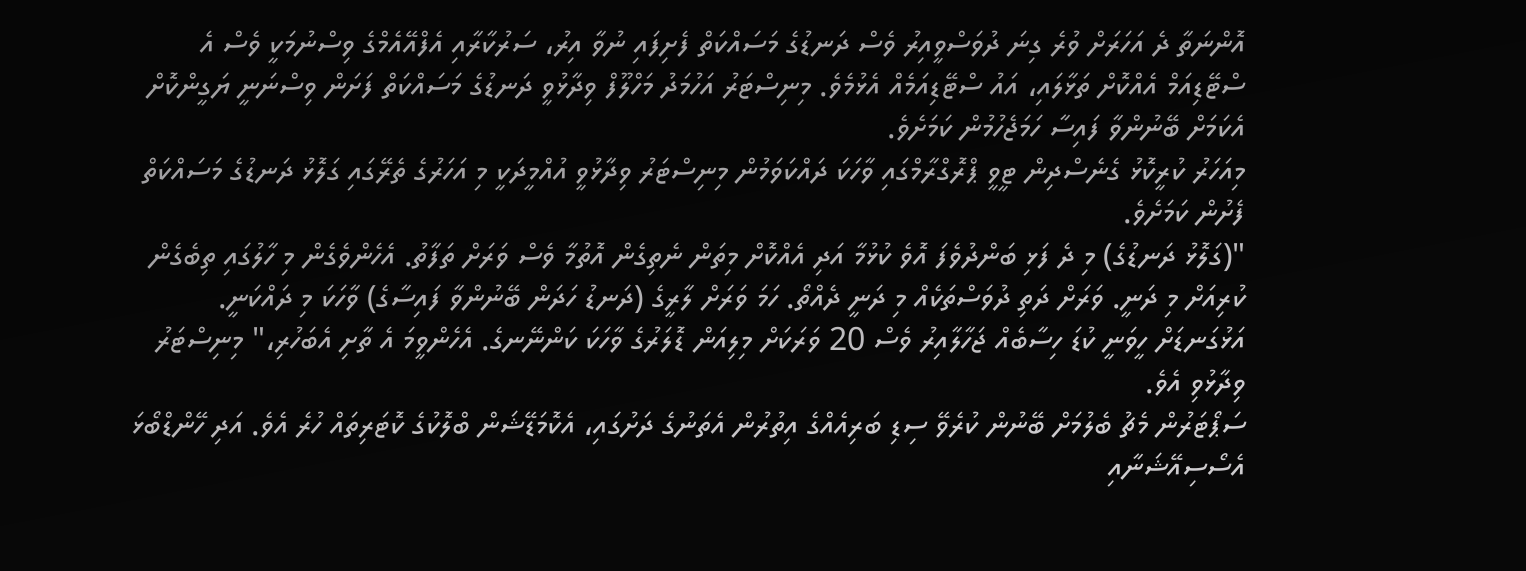އޮންނަތާ ދެ އަހަރަށް ވުރެ ގިނަ ދުވަސްވީއިރު ވެސް ދަނޑުގެ މަސައްކަތް ފެށިފައި ނުވާ އިރު، ސަރުކާރާއި އެފްއޭއެމްގެ ވިސްނުމަކީ ވެސް އެ ސްޓޭޑިއަމް އެއްކޮށް ތަޅާލައި، އައު ސްޓޭޑިއަމެއް އެޅުމެވެ. މިނިސްޓަރު އަހުމަދު މަހްލޫފް ވިދާޅުވީ ދަނޑުގެ މަސައްކަތް ފަށަން ވިސްނަނީ ޔަގީންކޮށް އެކަމަށް ބޭނުންވާ ފައިސާ ހަމަޖެހުމުން ކަމަށެވެ.
މިއަހަރު ކުރީކޮޅު ގެނެސްދިން ޓީވީ ޕްރޮގްރާމްގައި ވާހަކަ ދައްކަވަމުން މިނިސްޓަރު ވިދާޅުވީ އުއްމީދަކީ މި އަހަރުގެ ތެރޭގައި ގަލޮޅު ދަނޑުގެ މަސައްކަތް ފެށުން ކަމަށެވެ.
"(ގަލޮޅު ދަނޑުގެ) މި ދެ ފަޅި ބަންދުވެފަ އޮވެ ކުޅުމާ އަދި އެއްކޮށް މިތަން ނެތިގެން އޮތުމާ ވެސް ވަރަށް ތަފާތު. އެހެންވެގެން މި ހާލުގައި ތިބެގެން ކުރިއަށް މި ދަނީ. ވަރަށް ދަތި ދުވަސްތަކެއް މި ދަނީ ދެއްތޯ. ހަމަ ވަރަށް ލާރީގެ (ދަނޑު ހަދަން ބޭނުންވާ ފައިސާގެ) ވާހަކަ މި ދައްކަނީ. އަޅުގަނޑަށް ހީވަނީ ކުޑަ ހިސާބެއް ޖަހާލާއިރު ވެސް 20 ވަރަކަށް މިލިއަން ޑޮލަރުގެ ވާހަކަ ކަންނޭނގެ. އެހެންވީމަ އެ ތާށި އެބަހުރި،" މިނިސްޓަރު ވިދާޅުވި އެވެ.
ސަޕޯޓަރުން މެޗު ބެލުމަށް ބޭނުން ކުރެވޭ ސިޑި ބަރިއެއްގެ އިތުރުން އެތަނުގެ ދަށުގައި، އެކޮމަޑޭޝަން ބްލޮކުގެ ކޮޓަރިތައް ހުރެ އެވެ. އަދި ހޭންޑްބޯޅަ އެސޯސިއޭޝަނާއި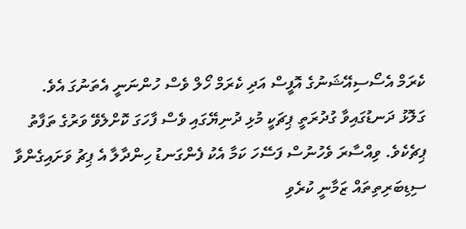ކެރަމް އެސޯސިއޭޝަނުގެ އޮފީސް އަދި ކެރަމް ހޯލް ވެސް ހުންނަނީ އެތަނުގަ އެވެ.
ގަލޮޅު ދަނޑުގައިވާ ގުދުރަތީ ޕިޗަކީ މުޅި ދުނިޔޭގައި ވެސް ފާހަގަ ކޮށްލެވޭ ވަރުގެ ތަފާތު ޕިޗެކެވެ. ވިއްސާރަ ވެހުނުސް ފަސޭހަ ކަމާ އެކު ފެންގަނޑު ހިންދާލާ އެ ޕިޗު ވަށައިގެންވާ ސިޑިބަރިތިތައް ޒަމާނީ ކުރެވި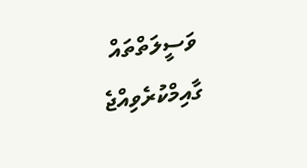ވަސީލަތްތައް ގާއިމްކުރެވިއްޖެ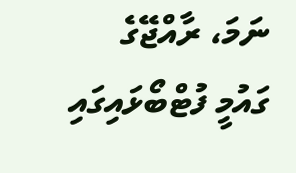ނަމަ، ރާއްޖޭގެ ގައުމީ ފުޓްބޯޅައިގައި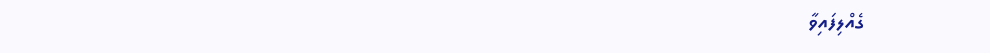ގެއްލިފައިވާ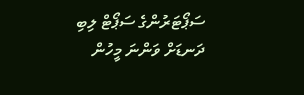ސަޕޯޓަރުންގެ ސަޕޯޓް ލިބި ދަނޑަށް ވަންނަ މީހުން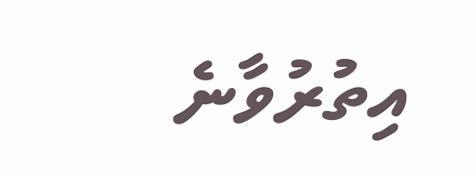އިތުރުވާނެ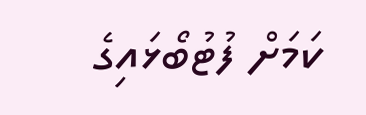ކަމަށް ފުޓުބޯޅައިގެ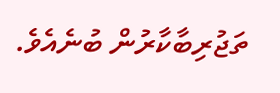ތަޖުރިބާކާރުން ބުނެއެވެ.